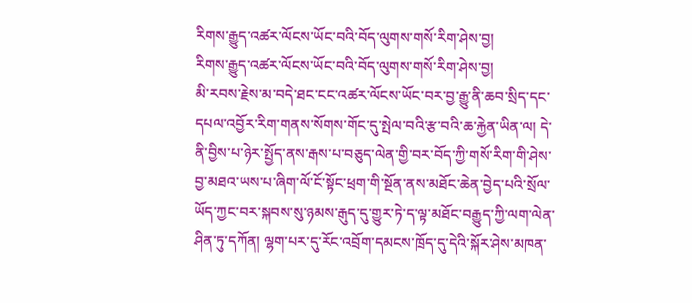རིགས་རྒྱུད་འཚར་ལོངས་ཡོང་བའི་བོད་ལུགས་གསོ་རིག་ཤེས་བྱ།
རིགས་རྒྱུད་འཚར་ལོངས་ཡོང་བའི་བོད་ལུགས་གསོ་རིག་ཤེས་བྱ།
མི་རབས་རྗེས་མ་བདེ་ཐང་ངང་འཚར་ལོངས་ཡོང་བར་བྱ་རྒྱུ་ནི་ཆབ་སྲིད་དང་དཔལ་འབྱོར་རིག་གནས་སོགས་གོང་དུ་སྤེལ་བའི་རྩ་བའི་ཆ་རྐྱེན་ཡིན་ལ། དེ་ནི་བྱིས་པ་ཉེར་སྤྱོད་ནས་རྒས་པ་བཅུད་ལེན་གྱི་བར་བོད་ཀྱི་གསོ་རིག་གི་ཤེས་བྱ་མཐའ་ཡས་པ་ཞིག་ལོ་ངོ་སྟོང་ཕྲག་གི་སྔོན་ནས་མཐོང་ཆེན་བྱེད་པའི་སྲོལ་ཡོད་ཀྱང་བར་སྐབས་སུ་ཉམས་རྒུད་དུ་གྱུར་ཏེ་ད་ལྟ་མཐོང་བརྒྱུད་ཀྱི་ལག་ལེན་ཤིན་ཏུ་དཀོན། ལྷག་པར་དུ་རོང་འབྲོག་དམངས་ཁྲོད་དུ་དེའི་སྐོར་ཤེས་མཁན་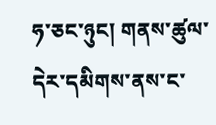ཧ་ཅང་ཉུང། གནས་ཚུལ་དེར་དམིགས་ནས་ང་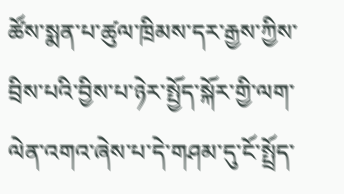ཚོས་སྨན་པ་ཚུལ་ཁྲིམས་དར་རྒྱས་ཀྱིས་བྲིས་པའི་བྱིས་པ་ཉེར་སྤྱོད་སྐོར་གྱི་ལག་ལེན་འགའ་ཞེས་པ་དེ་གཤམ་དུ་ངོ་སྤྲོད་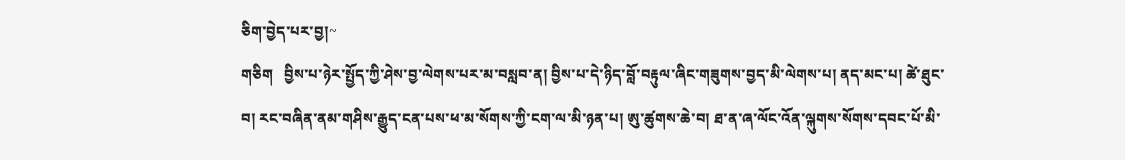ཅིག་བྱེད་པར་བྱ།~
གཅིག   བྱིས་པ་ཉེར་སྤྱོད་ཀྱི་ཤེས་བྱ་ལེགས་པར་མ་བསླབ་ན། བྱིས་པ་དེ་ཉིད་བློ་བརྟུལ་ཞིང་གཟུགས་བྱད་མི་ལེགས་པ། ནད་མང་པ། ཚེ་ཐུང་བ། རང་བཞིན་ནམ་གཤིས་རྒྱུད་ངན་པས་ཕ་མ་སོགས་ཀྱི་ངག་ལ་མི་ཉན་པ། ཨུ་ཚུགས་ཆེ་བ། ཐ་ན་ཞ་ལོང་འོན་ལྐུགས་སོགས་དབང་པོ་མི་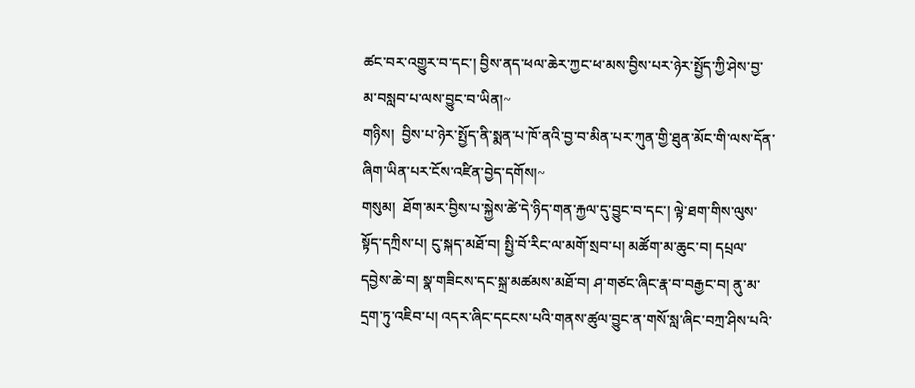ཚང་བར་འགྱུར་བ་དང་། བྱིས་ནད་ཕལ་ཆེར་ཀྱང་ཕ་མས་བྱིས་པར་ཉེར་སྤྱོད་ཀྱི་ཤེས་བྱ་མ་བསླབ་པ་ལས་བྱུང་བ་ཡིན།~
གཉིས།  བྱིས་པ་ཉེར་སྤྱོད་ནི་སྨན་པ་ཁོ་ནའི་བྱ་བ་མིན་པར་ཀུན་གྱི་ཐུན་མོང་གི་ལས་དོན་ཞིག་ཡིན་པར་ངོས་འཛིན་བྱེད་དགོས།~
གསུམ།  ཐོག་མར་བྱིས་པ་སྐྱེས་ཚེ་དེ་ཉིད་གན་རྐྱལ་དུ་བྱུང་བ་དང་། ལྟེ་ཐག་གིས་ལུས་སྟོད་དཀྲིས་པ། ངུ་སྐད་མཐོ་བ། སྤྱི་བོ་རིང་ལ་མགོ་སྲབ་པ། མཚོག་མ་ཆུང་བ། དཔྲལ་དབྱེས་ཆེ་བ། སྣ་གཟིངས་དང་སྐྲ་མཚམས་མཐོ་བ། ཤ་གཙང་ཞིང་རྣ་བ་བརྒྱང་བ། ནུ་མ་དྲག་ཏུ་འཇིབ་པ། འདར་ཞིང་དངངས་པའི་གནས་ཚུལ་བྱུང་ན་གསོ་སླ་ཞིང་བཀྲ་ཤིས་པའི་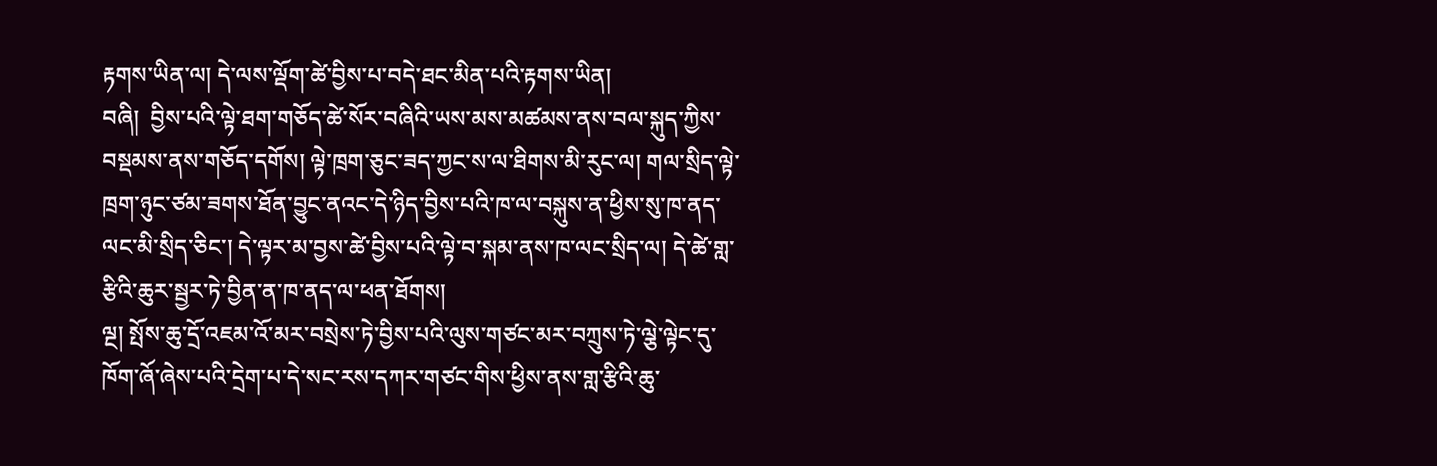རྟགས་ཡིན་ལ། དེ་ལས་ལྡོག་ཚེ་བྱིས་པ་བདེ་ཐང་མིན་པའི་རྟགས་ཡིན།
བཞི།  བྱིས་པའི་ལྟེ་ཐག་གཅོད་ཚེ་སོར་བཞིའི་ཡས་མས་མཚམས་ནས་བལ་སྐུད་ཀྱིས་བསྡམས་ནས་གཅོད་དགོས། ལྟེ་ཁྲག་ཅུང་ཟད་ཀྱང་ས་ལ་ཐིགས་མི་རུང་ལ། གལ་སྲིད་ལྟེ་ཁྲག་ཉུང་ཙམ་ཟགས་ཐོན་བྱུང་ནའང་དེ་ཉིད་བྱིས་པའི་ཁ་ལ་བསྐུས་ན་ཕྱིས་སུ་ཁ་ནད་ལང་མི་སྲིད་ཅིང་། དེ་ལྟར་མ་བྱས་ཚེ་བྱིས་པའི་ལྟེ་བ་སྐམ་ནས་ཁ་ལང་སྲིད་ལ། དེ་ཚེ་གླ་རྩིའི་ཆུར་སྦྱར་ཏེ་བྱིན་ན་ཁ་ནད་ལ་ཕན་ཐོགས།
ལྔ། སྤོས་ཆུ་དྲོ་འཇམ་འོ་མར་བསྲེས་ཏེ་བྱིས་པའི་ལུས་གཙང་མར་བཀྲུས་ཏེ་ལྕེ་ལྟེང་དུ་ཁོག་ཞོ་ཞེས་པའི་དྲེག་པ་དེ་སང་རས་དཀར་གཙང་གིས་ཕྱིས་ནས་གླ་རྩིའི་ཆུ་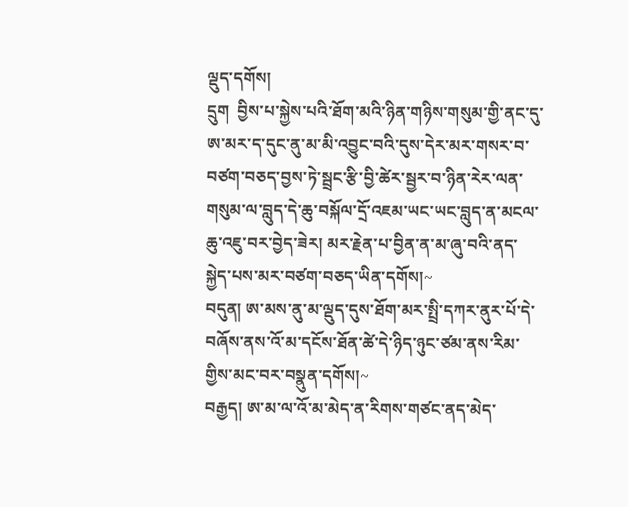ལྡུད་དགོས།
དྲུག  བྱིས་པ་སྐྱེས་པའི་ཐོག་མའི་ཉིན་གཉིས་གསུམ་གྱི་ནང་དུ་ཨ་མར་ད་དུང་ནུ་མ་མི་འབྱུང་བའི་དུས་དེར་མར་གསར་བ་བཙག་བཅད་བྱས་ཏེ་སྦྲང་རྩི་བྱི་ཚེར་སྦྱར་བ་ཉིན་རེར་ལན་གསུམ་ལ་བླུད་དེ་ཆུ་བསྐོལ་དྲོ་འཇམ་ཡང་ཡང་བླུད་ན་མངལ་ཆུ་འཇུ་བར་བྱེད་ཟེར། མར་རྗེན་པ་བྱིན་ན་མ་ཞུ་བའི་ནད་སྐྱེད་པས་མར་བཙག་བཅད་ཡིན་དགོས།~
བདུན། ཨ་མས་ནུ་མ་ལྡུད་དུས་ཐོག་མར་སྤྲི་དཀར་ནུར་པོ་དེ་བཞོས་ནས་འོ་མ་དངོས་ཐོན་ཚེ་དེ་ཉིད་ཉུང་ཙམ་ནས་རིམ་གྱིས་མང་བར་བསྣུན་དགོས།~
བརྒྱད། ཨ་མ་ལ་འོ་མ་མེད་ན་རིགས་གཙང་ནད་མེད་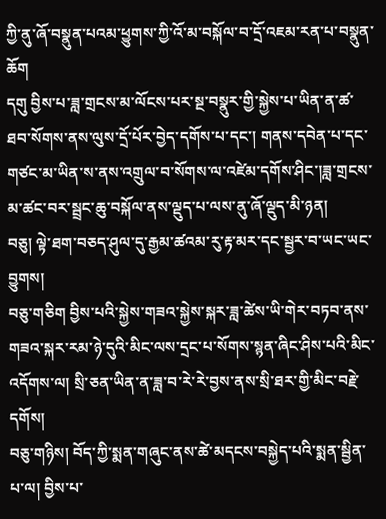ཀྱི་ནུ་ཞོ་བསྣུན་པའམ་ཕྱུགས་ཀྱི་འོ་མ་བསྐོལ་བ་དྲོ་འཇམ་རན་པ་བསྣུན་ཆོག
དགུ བྱིས་པ་ཟླ་གྲངས་མ་ལོངས་པར་སྔ་བསྣུར་གྱི་སྐྱེས་པ་ཡིན་ན་ཚ་ཐབ་སོགས་ནས་ལུས་དྲོ་པོར་བྱེད་དགོས་པ་དང་། གནས་དབེན་པ་དང་གཙང་མ་ཡིན་ས་ནས་འགྲུལ་བ་སོགས་ལ་འཛེམ་དགོས་ཤིང་།ཟླ་གྲངས་མ་ཚང་བར་སྦྲང་ཆུ་བསྐོལ་ནས་ལྡུད་པ་ལས་ནུ་ཞོ་ལྡུད་མི་ཉན།
བཅུ། ལྟེ་ཐག་བཅད་ཤུལ་དུ་རྒྱམ་ཚའམ་རུ་རྟ་མར་དང་སྦྱར་བ་ཡང་ཡང་བྱུགས།
བཅུ་གཅིག བྱིས་པའི་སྐྱེས་གཟའ་སྐྱེས་སྐར་ཟླ་ཚེས་ཡི་གེར་བཏབ་ནས་གཟའ་སྐར་རམ་ཉེ་དུའི་མིང་ལས་དྲང་པ་སོགས་སྙན་ཞིང་ཤིས་པའི་མིང་འདོགས་ལ། སྲི་ཅན་ཡིན་ན་ཟླ་བ་རེ་རེ་བྱས་ནས་སྲི་ཐར་གྱི་མིང་བརྗེ་དགོས།
བཅུ་གཉིས། བོད་ཀྱི་སྨན་གཞུང་ནས་ཚེ་མདངས་བསྐྱེད་པའི་སྨན་སྦྱིན་པ་ལ། བྱིས་པ་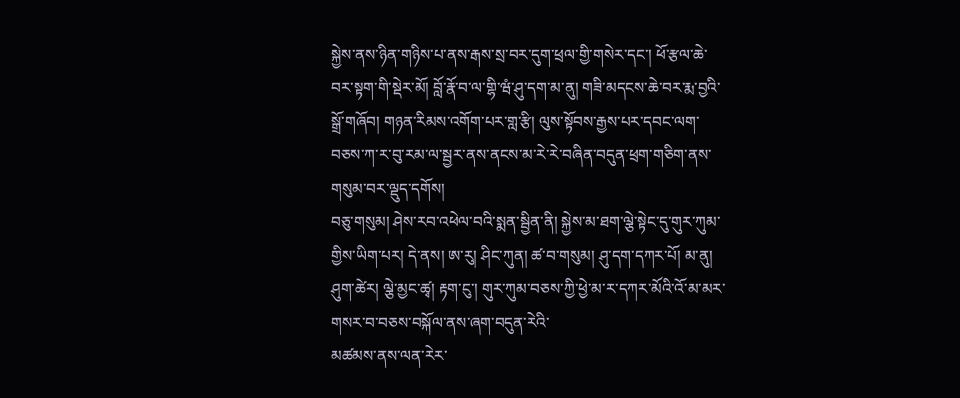སྐྱེས་ནས་ཉིན་གཉིས་པ་ནས་རྒས་སྲ་བར་དུག་ཕྲལ་གྱི་གསེར་དང་། ཕོ་རྩལ་ཆེ་བར་སྟག་གི་སྡེར་མོ། བློ་རྣོ་བ་ལ་གྷི་ཝཾ་ཤུ་དག་མ་ནུ། གཟི་མདངས་ཆེ་བར་རྨ་བྱའི་སྒྲོ་གཞོབ། གཉན་རིམས་འགོག་པར་གླ་རྩི། ལུས་སྟོབས་རྒྱས་པར་དབང་ལག་བཅས་ཀ་ར་བུ་རམ་ལ་སྦྱར་ནས་ནངས་མ་རེ་རེ་བཞིན་བདུན་ཕྲག་གཅིག་ནས་གསུམ་བར་ལྡུད་དགོས།
བཅུ་གསུམ། ཤེས་རབ་འཕེལ་བའི་སྨན་སྦྱིན་ནི། སྐྱེས་མ་ཐག་ལྕེ་སྟེང་དུ་གུར་ཀུམ་གྱིས་ཡིག་པར། དེ་ནས། ཨ་རུ། ཤིང་ཀུན། ཚ་བ་གསུམ། ཤུ་དག་དཀར་པོ། མ་ནུ། ཤུག་ཚེར། ལྕེ་མྱང་ཚྭ། རྟག་ངུ་། གུར་ཀུམ་བཅས་ཀྱི་ཕྱེ་མ་ར་དཀར་མོའི་འོ་མ་མར་གསར་བ་བཅས་བསྐོལ་ནས་ཞག་བདུན་རེའི་
མཚམས་ནས་ལན་རེར་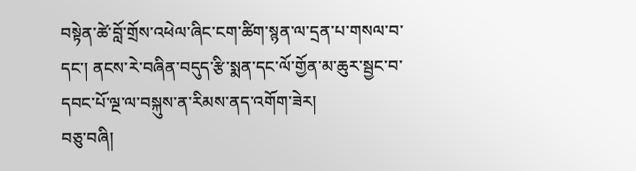བསྟེན་ཚེ་བློ་གྲོས་འཕེལ་ཞིང་ངག་ཚིག་སྙན་ལ་དྲན་པ་གསལ་བ་དང་། ནངས་རེ་བཞིན་བདུད་རྩི་སྨན་དང་ལོ་གྱོན་མ་ཆུར་སྦྱང་བ་དབང་པོ་ལྔ་ལ་བསྐུས་ན་རིམས་ནད་འགོག་ཟེར།
བཅུ་བཞི།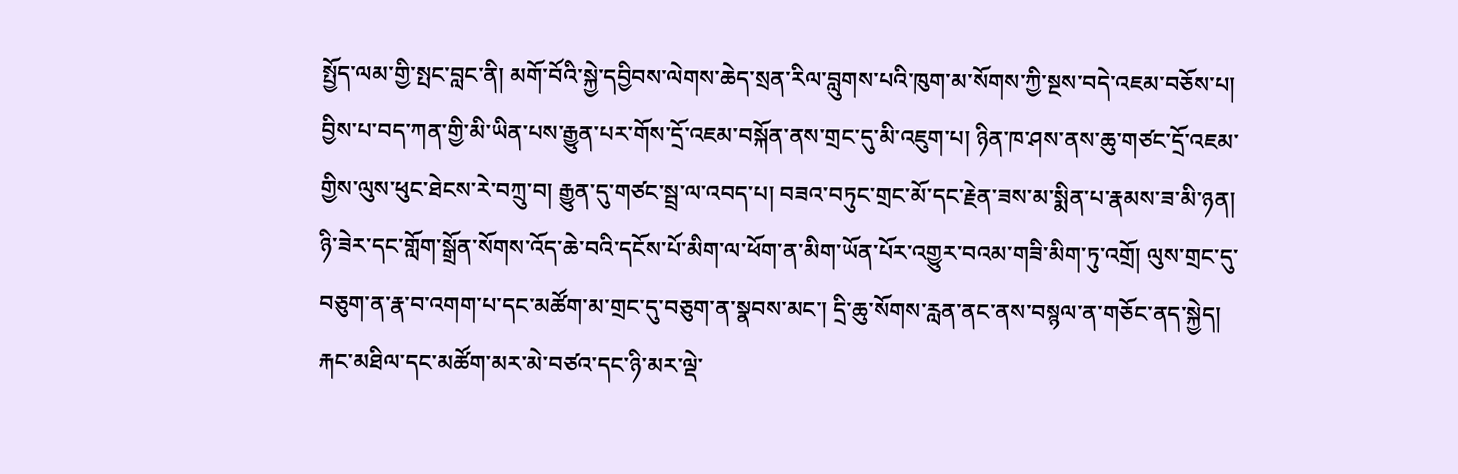སྤྱོད་ལམ་གྱི་སྤང་བླང་ནི། མགོ་བོའི་སྐྱེ་དབྱིབས་ལེགས་ཆེད་སྲན་རིལ་བླུགས་པའི་ཁུག་མ་སོགས་ཀྱི་སྔས་བདེ་འཇམ་བཅོས་པ། བྱིས་པ་བད་ཀན་གྱི་མི་ཡིན་པས་རྒྱུན་པར་གོས་དྲོ་འཇམ་བསྐོན་ནས་གྲང་དུ་མི་འཇུག་པ། ཉིན་ཁ་ཤས་ནས་ཆུ་གཙང་དྲོ་འཇམ་གྱིས་ལུས་ཕུང་ཐེངས་རེ་བཀྲུ་བ། རྒྱུན་དུ་གཙང་སྦྲ་ལ་འབད་པ། བཟའ་བཏུང་གྲང་མོ་དང་རྗེན་ཟས་མ་སྨིན་པ་རྣམས་ཟ་མི་ཉན། ཉི་ཟེར་དང་གློག་སྒྲོན་སོགས་འོད་ཆེ་བའི་དངོས་པོ་མིག་ལ་ཕོག་ན་མིག་ཡོན་པོར་འགྱུར་བའམ་གཟི་མིག་ཏུ་འགྲོ། ལུས་གྲང་དུ་བཅུག་ན་རྣ་བ་འགག་པ་དང་མཚོག་མ་གྲང་དུ་བཅུག་ན་སྣབས་མང་། དྲི་ཆུ་སོགས་རླན་ནང་ནས་བསྙལ་ན་གཅོང་ནད་སྐྱེད། རྐང་མཐིལ་དང་མཚོག་མར་མེ་བཙའ་དང་ཉི་མར་ལྡེ་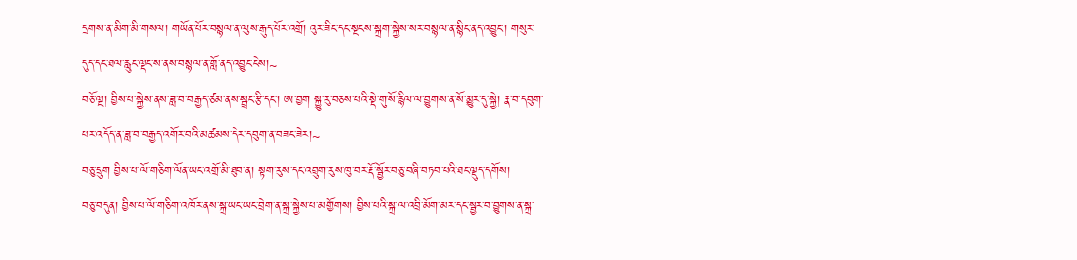དྲགས་ན་མིག་མི་གསལ། གཡོན་པོར་བསྙལ་ན་ལུས་རྒུད་པོར་འགྲོ། འུར་ཟིང་དང་སྔངས་སྐྲག་སྐྱེས་སར་བསྙལ་ན་སྙིང་ནད་འབྱུང་། གསུར་དུད་དང་ཐལ་རླུང་ལྡང་ས་ནས་བསྙལ་ན་གློ་ནད་འབྱུང་ངེས།~
བཅོ་ལྔ། བྱིས་པ་སྐྱེས་ནས་ཟླ་བ་བརྒྱད་ཙམ་ནས་སྦྲང་རྩི་དང་། ཨ་བྱག སྐྱུ་རུ་བཅས་པའི་སྡེ་གུ་སོ་རྙིལ་ལ་བྱུགས་ན་སོ་མྱུར་དུ་སྐྱེ། རྣ་བ་དབུག་པར་འདོད་ན་ཟླ་བ་བརྒྱད་འགོར་བའི་མཚམས་དེར་དབུག་ན་བཟང་ཟེར།~
བཅུ་དྲུག བྱིས་པ་ལོ་གཅིག་ལོན་ཡང་འགྲོ་མི་ཐུབ་ན། སྟག་རུས་དང་འབྲུག་རུས་ཁུ་བར་རྡོ་སྦྱོར་བཅུ་བཞི་བཏབ་པའི་ཐང་ལྡུད་དགོས།
བཅུ་བདུན། བྱིས་པ་ལོ་གཅིག་འཁོར་ནས་སྐྲ་ཡང་ཡང་བྲེག་ན་སྐྲ་སྐྱེས་པ་མགྱོགས། བྱིས་པའི་སྐྲ་ལ་འབྲི་མོག་མར་དང་སྦྱར་བ་བྱུགས་ན་སྐྲ་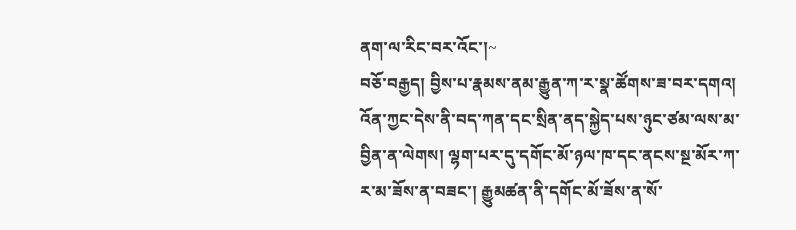ནག་ལ་རིང་བར་འོང་།~
བཅོ་བརྒྱད། བྱིས་པ་རྣམས་ནམ་རྒྱུན་ཀ་ར་སྣ་ཚོགས་ཟ་བར་དགའ། འོན་ཀྱང་དེས་ནི་བད་ཀན་དང་སྲིན་ནད་སྐྱེད་པས་ཉུང་ཙམ་ལས་མ་བྱིན་ན་ལེགས། ལྷག་པར་དུ་དགོང་མོ་ཉལ་ཁ་དང་ནངས་སྔ་མོར་ཀ་ར་མ་ཟོས་ན་བཟང་། རྒྱུམཚན་ནི་དགོང་མོ་ཟོས་ན་སོ་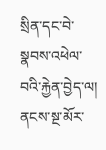སྲིན་དང་བེ་སྣབས་འཕེལ་བའི་རྐྱེན་བྱེད་ལ། ནངས་སྔ་མོར་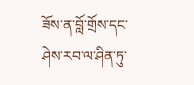ཟོས་ན་བློ་གྲོས་དང་ཤེས་རབ་ལ་ཤིན་ཏུ་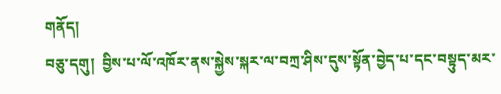གནོད།
བཅུ་དགུ།  བྱིས་པ་ལོ་འཁོར་ནས་སྐྱེས་སྐར་ལ་བཀྲ་ཤིས་དུས་སྟོན་བྱེད་པ་དང་བསྟུད་མར་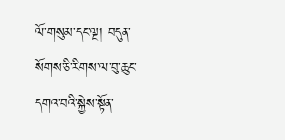ལོ་གསུམ་དང་ལྔ། བདུན་སོགས་ཅི་རིགས་ལ་བུ་ཆུང་དགའ་བའི་སྐྱེས་སྟོན་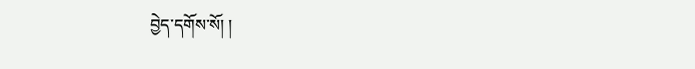བྱེད་དགོས་སོ། །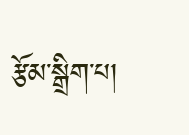རྩོམ་སྒྲིག་པ།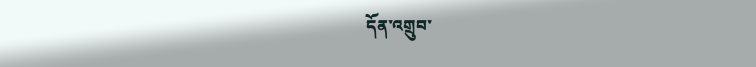དོན་འགྲུབ་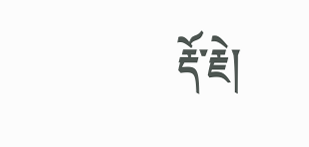རྡོ་རྗེ།